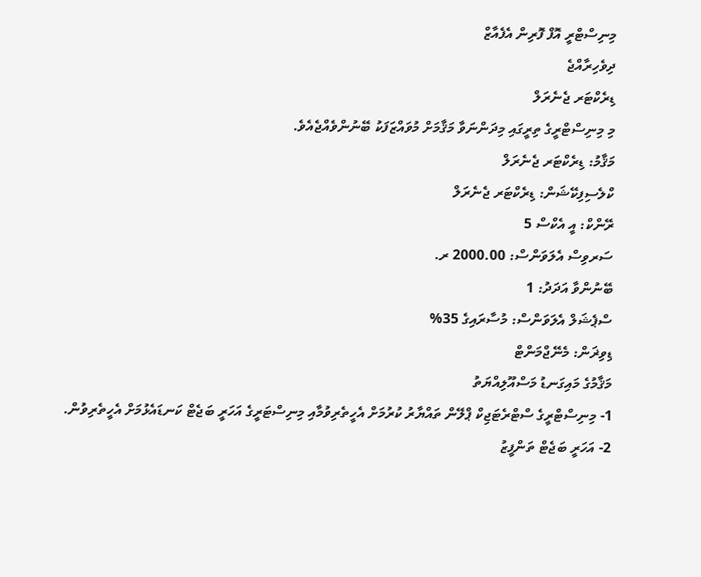މިނިސްޓްރީ އޮފް ފޮރިން އެފެއާޒް
ދިވެހިރާއްޖެ
ޑިރެކްޓަރ ޖެނެރަލް
މި މިނިސްޓްރީގެ ތިރީގައި މިދަންނަވާ މަޤާމަށް މުވައްޒަފަކު ބޭނުންވެއްޖެއެވެ.
މަޤާމު: ޑިރެކްޓަރ ޖެނެރަލް
ކްލެސިފިކޭޝަން: ޑިރެކްޓަރ ޖެނެރަލް
ރޭންކް: އީ އެކްސް 5
ސަރވިސް އެލަވަންސް: 2000.00 ރ.
ބޭނުންވާ އަދަދު: 1
ސްޕެޝަލް އެލަވަންސް: މުސާރައިގެ 35%
ޑިވިޜަން: މެނޭޖްމަންޓް
މަޤާމުގެ މައިގަނޑު މަސްއޫލިއްޔަތު
1- މިނިސްޓްރީގެ ސްޓްރެޓަޖިކް ޕްލޭން ތައްޔާރު ކުރުމަށް އެހީތެރިވުމާއި މިނިސްޓަރީގެ އަހަރީ ބަޖެޓް ކަނޑައެޅުމަށް އެހީތެރިވުން.
2- އަހަރީ ބަޖެޓް ތަންފީޒު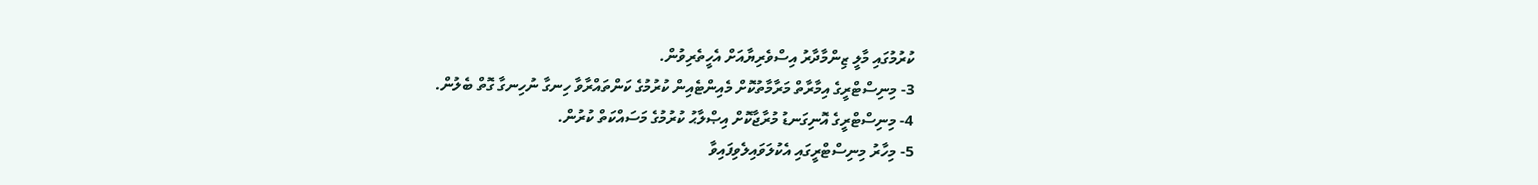ކުރުމުގައި މާލީ ޒިންމާދާރު އިސްވެރިޔާއަށް އެހީތެރިވުން.
3- މިނިސްޓްރީގެ އިމާރާތް މަރާމާތުކޮށް މެއިންޓެއިން ކުރުމުގެ ކަންތައްރާވާ ހިނގާ ނުހިނގާ ގޮތް ބެލުން.
4- މިނިސްޓްރީގެ އޮނިގަނޑު މުރާޖާކޮށް އިޞްލާޙު ކުރުމުގެ މަސައްކަތް ކުރުން.
5- މިހާރު މިނިސްޓްރީގައި އެކުލަވައިލެވިފައިވާ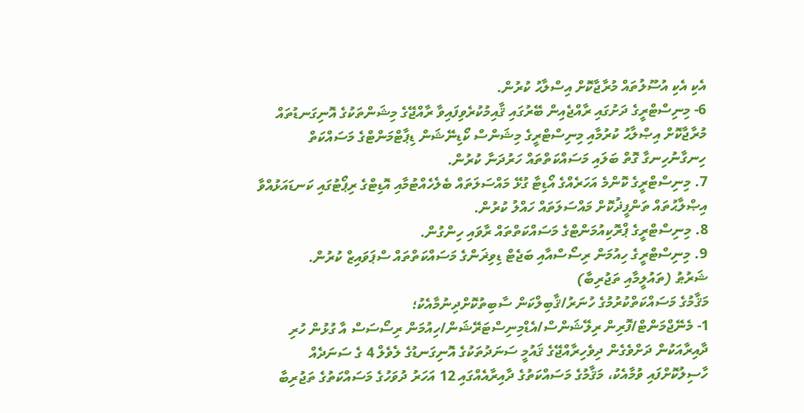އެކި އެކި އުސޫލުތައް މުރާޖާކޮށް އިސްލާޙު ކުރުން.
6- މިނިސްޓްރީގެ ދަށުގައި ރާއްޖެއިން ބޭރުގައި ޤާއިމުކުރެވިފައިވާ ރާއްޖޭގެ މިޝަންތަކުގެ އޮނިގަނޑުތައް މުރާޖާކޮށް އިޞްލާޙު ކުރުމާއި މިނިސްޓްރީގެ މިޝަންސް ކޯޑިނޭޝަން ޑިޕާޓްމަންޓްގެ މަސައްކަތް ހިނގާނުހިނގާ ގޮތް ބަލައި މަސައްކަތްތައް ހަރުދަނާ ކުރުން.
7. މިނިސްޓްރީގެ ކޮންމެ އަހަރެއްގެ އޯޑިޓާ ގުޅޭ މައްސަލަތައް ބެލެހެއްޓުމާއި އޮޑިޓްގެ ރިޕޯޓުގައި ކަނޑައަޅުއްވާ އިޞްލާޙުތައް ތަންފީޛުކޮށް މައްސަލަތައް ހައްލު ކުރުން.
8. މިނިސްޓްރީގެ ޕްރޮކިއުމަންޓްގެ މަސައްކަތްތައް ރާވައި ހިންގުން.
9. މިނިސްޓްރީގެ ހިއުމަން ރިސޯސްއާއި ބަޖެޓް ޑިވިޜަންގެ މަސައްކަތްތައް ސްޕަވައިޒް ކުރުން.
ޝަރުޠު (ތައުލީމާއި ތަޖުރިބާ)
މަޤާމުގެ މަސައްކަތްކުރުމުގެ ހުނަރު/ޤާބިލްކަން ސާބިތުކޮށްދިނުމާއެކު؛
1- މެނޭޖްމަންޓް/ފޮރިން ރިލޭޝަންސް/އެޑްމިނިސްޓަރޭޝަން/ހިއުމަން ރިސޯސަސް އާ ގުޅުން ހުރި  ދާއިރާއަކުން ދަށްވެގެން ދިވެހިރާއްޖޭގެ ޤައުމީ ސަނަދުތަކުގެ އޮނިގަނޑުގެ ލެވެލް 4 ގެ ސަނަދެއް ހާސިލުކޮށްފައި ވުމާއެކު، މަޤާމުގެ މަސައްކަތުގެ ދާއިރާއެއްގައި 12 އަހަރު ދުވަހުގެ މަސައްކަތުގެ ތަޖުރިބާ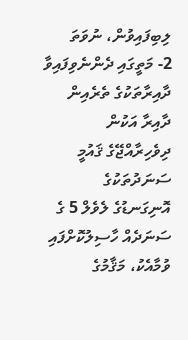ލިބިފައިވުން، ނުވަތަ
2- މަތީގައި ދެންނެވިފައިވާ ދާއިރާތަކުގެ ތެރެއިން ދާއިރާ އަކުން ދިވެހިރާއްޖޭގެ ޤައުމީ ސަނަދުތަކުގެ އޮނިގަނޑުގެ ލެވެލް 5 ގެ ސަނަދެއް ހާސިލުކޮށްފައި ވުމާއެކު، މަޤާމުގެ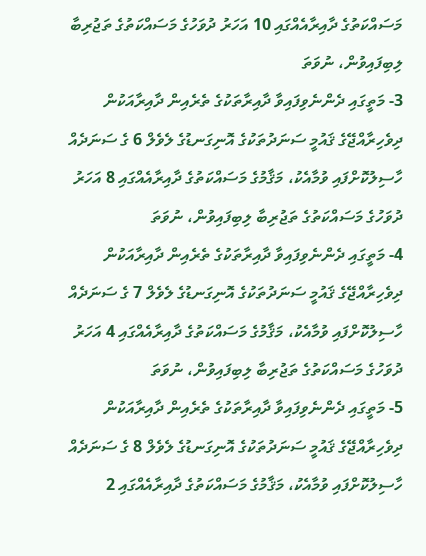މަސައްކަތުގެ ދާއިރާއެއްގައި 10 އަހަރު ދުވަހުގެ މަސައްކަތުގެ ތަޖުރިބާ ލިބިފައިވުން، ނުވަތަ
3- މަތީގައި ދެންނެވިފައިވާ ދާއިރާތަކުގެ ތެރެއިން ދާއިރާއަކުން ދިވެހިރާއްޖޭގެ ޤައުމީ ސަނަދުތަކުގެ އޮނިގަނޑުގެ ލެވެލް 6 ގެ ސަނަދެއް ހާސިލުކޮށްފައި ވުމާއެކު، މަޤާމުގެ މަސައްކަތުގެ ދާއިރާއެއްގައި 8 އަހަރު ދުވަހުގެ މަސައްކަތުގެ ތަޖުރިބާ ލިބިފައިވުން، ނުވަތަ
4- މަތީގައި ދެންނެވިފައިވާ ދާއިރާތަކުގެ ތެރެއިން ދާއިރާއަކުން ދިވެހިރާއްޖޭގެ ޤައުމީ ސަނަދުތަކުގެ އޮނިގަނޑުގެ ލެވެލް 7 ގެ ސަނަދެއް ހާސިލުކޮށްފައި ވުމާއެކު، މަޤާމުގެ މަސައްކަތުގެ ދާއިރާއެއްގައި 4 އަހަރު ދުވަހުގެ މަސައްކަތުގެ ތަޖުރިބާ ލިބިފައިވުން، ނުވަތަ
5- މަތީގައި ދެންނެވިފައިވާ ދާއިރާތަކުގެ ތެރެއިން ދާއިރާއަކުން ދިވެހިރާއްޖޭގެ ޤައުމީ ސަނަދުތަކުގެ އޮނިގަނޑުގެ ލެވެލް 8 ގެ ސަނަދެއް ހާސިލުކޮށްފައި ވުމާއެކު، މަޤާމުގެ މަސައްކަތުގެ ދާއިރާއެއްގައި 2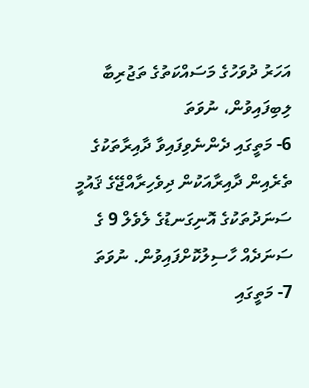އަހަރު ދުވަހުގެ މަސައްކަތުގެ ތަޖުރިބާ ލިބިފައިވުން، ނުވަތަ
6- މަތީގައި ދެންނެވިފައިވާ ދާއިރާތަކުގެ ތެރެއިން ދާއިރާއަކުން ދިވެހިރާއްޖޭގެ ޤައުމީ ސަނަދުތަކުގެ އޮނިގަނޑުގެ ލެވެލް 9 ގެ ސަނަދެއް ހާސިލުކޮށްފައިވުން. ނުވަތަ
7- މަތީގައި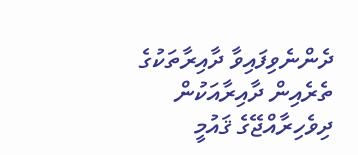ދެންނެވިފައިވާ ދާއިރާތަކުގެ ތެރެއިން ދާއިރާއަކުން ދިވެހިރާއްޖޭގެ ޤައުމީ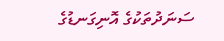ސަނަދުތަކުގެ އޮނިގަނޑުގެ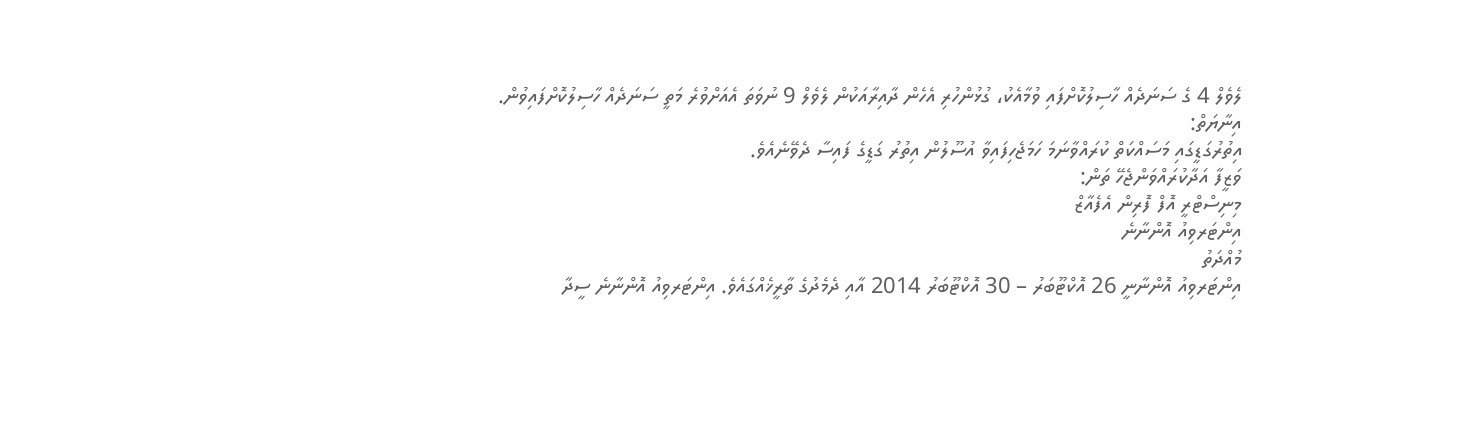ލެވެލް 4 ގެ ސަނަދެއް ހާސިލުކޮށްފައި ވުމާއެކު، ގުޅުންހުރި އެހެން ދާއިރާއަކުން ލެވެލް 9 ނުވަތަ އެއަށްވުރެ މަތީ ސަނަދެއް ހާސިލުކޮށްފައިވުން.
އިނާޔަތް:
އިތުރުގަޑީގައި މަސައްކަތް ކުރައްވާނަމަ ހަމަޖެހިފައިވާ އުސޫލުން އިތުރު ގަޑީގެ ފައިސާ ދެވޭނެއެވެ.
ވަޒީފާ އަދާކުރައްވަންޖެހޭ ތަން:
މިނިސްޓްރީ އޮފް ފޮރިން އެފެއާޒް
އިންޓަރވިއު އޮންނާނެ
މުއްދަތު
އިންޓަރވިއު އޮންނާނީ 26 އޮކްޓޫބަރު – 30 އޮކްޓޫބަރު 2014 އާއި ދެމެދުގެ ތާރީޚެއްގައެވެ. އިންޓަރވިއު އޮންނާނެ ސީދާ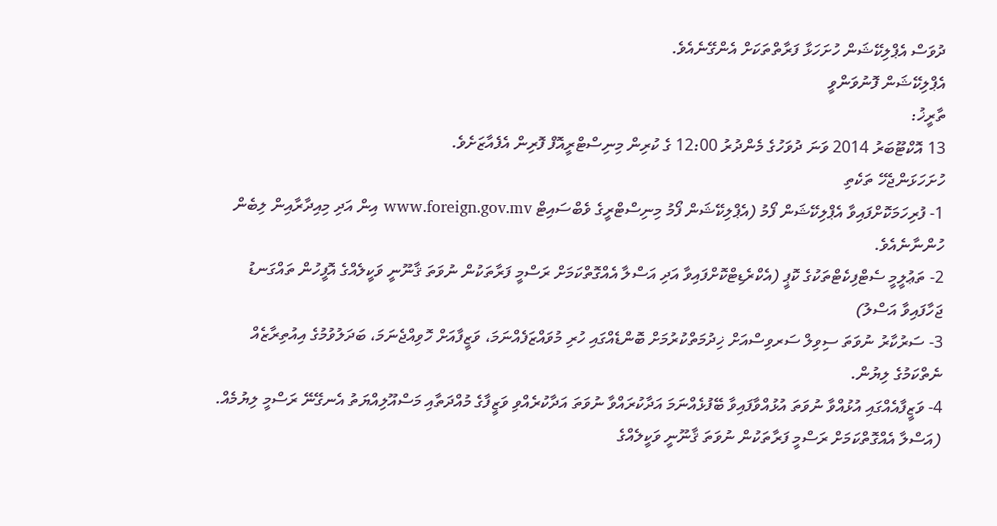ދުވަސް އެޕްލިކޭޝަން ހުށަހަޅާ ފަރާތްތަކަށް އެންގޭނެއެވެ.
އެޕްލިކޭޝަން ފޮނުވަންވީ
ތާރީޚު:
13 އޮކްޓޫބަރު 2014 ވަނަ ދުވަހުގެ މެންދުރު 12:00 ގެ ކުރިން މިނިސްޓްރީއޮފް ފޮރިން އެފެއާޒަށެވެ.
ހުށަހަޅަންޖެހޭ ތަކެތި
1- ފުރިހަމަކޮށްފައިވާ އެޕްލިކޭޝަން ފޯމު (އެޕްލިކޭޝަން ފޯމު މިނިސްޓްރީގެ ވެބްސައިޓް www.foreign.gov.mv އިން އަދި މިއިދާރާއިން ލިބެން ހުންނާނެއެވެ.
2- ތަޢުލީމީ ސެޓްފިކެޓްތަކުގެ ކޮޕީ (އެކްރެޑިޓްކޮށްފައިވާ އަދި އަސްލާ އެއްގޮތްކަމަށް ރަސްމީ ފަރާތަކުން ނުވަތަ ޤާނޫނީ ވަކީލެއްގެ އޮފީހުން ތައްގަނޑު ޖަހާފައިވާ އަސްލު)
3- ސަރުކާރު ނުވަތަ ސިވިލް ސަރވިސްއަށް ޚިދުމަތްކުރުމަށް ބޮންޑެއްގައި ހުރި މުވައްޒަފެއްނަމަ، ވަޒީފާއަށް ހޮވިއްޖެނަމަ، ބަދަލުވުމުގެ އިއުތިރާޒެއް ނެތްކަމުގެ ލިޔުން.
4- ވަޒީފާއެއްގައި އުޅުއްވާ ނުވަތަ އުޅުއްވާފައިވާ ބޭފުޅެއްނަމަ އަދާކުރައްވާ ނުވަތަ އަދާކުރެއްވި ވަޒީފާގެ މުއްދަތާއި މަސްއޫލިއްޔަތު އެނގޭނޭ ރަސްމީ ލިޔުމެއް. (އަސްލާ އެއްގޮތްކަމަށް ރަސްމީ ފަރާތަކުން ނުވަތަ ޤާނޫނީ ވަކީލެއްގެ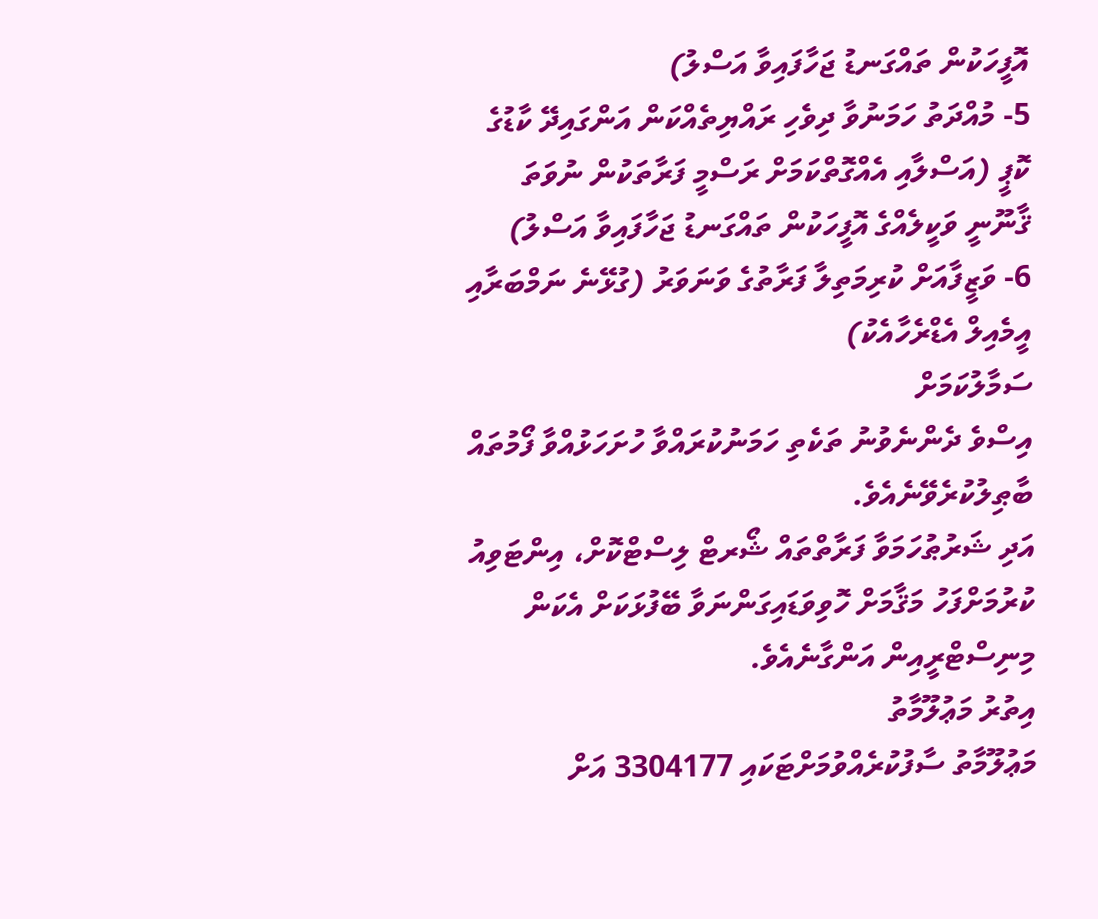އޮފީހަކުން ތައްގަނޑު ޖަހާފައިވާ އަސްލު)
5- މުއްދަތު ހަމަނުވާ ދިވެހި ރައްޔިތެއްކަން އަންގައިދޭ ކާޑުގެ ކޮޕީ (އަސްލާއި އެއްގޮތްކަމަށް ރަސްމީ ފަރާތަކުން ނުވަތަ ޤާނޫނީ ވަކީލެއްގެ އޮފީހަކުން ތައްގަނޑު ޖަހާފައިވާ އަސްލު)
6- ވަޒީފާއަށް ކުރިމަތިލާ ފަރާތުގެ ވަނަވަރު (ގުޅޭނެ ނަމްބަރާއި އީމެއިލް އެޑްރެހާއެކު)
ސަމާލުކަމަށް
އިސްވެ ދެންނެވުނު ތަކެތި ހަމަނުކުރައްވާ ހުށަހަޅުއްވާ ފޯމުތައް ބާޠިލުކުރެވޭނެއެވެ.
އަދި ޝަރުޠުހަމަވާ ފަރާތްތައް ޝޯރޓް ލިސްޓްކޮށް، އިންޓަވިއު ކުރުމަށްފަހު މަޤާމަށް ހޮވިވަޑައިގަންނަވާ ބޭފުޅަކަށް އެކަން މިނިސްޓްރީއިން އަންގާނެއެވެ.
އިތުރު މަޢުލޫމާތު
މަޢުލޫމާތު ސާފުކުރެއްވުމަށްޓަކައި 3304177 އަށް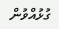ގުޅުއްވުން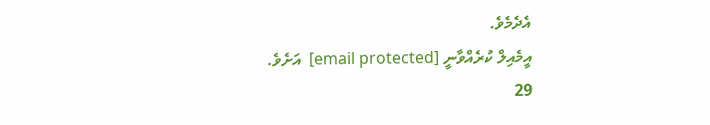އެދެމެވެ.
އީމެއިލް ކުރެއްވާނީ [email protected]  އަށެވެ.
29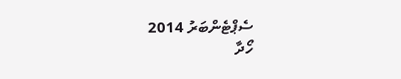ސެޕްޓެންބަރު 2014
ހޯދާ